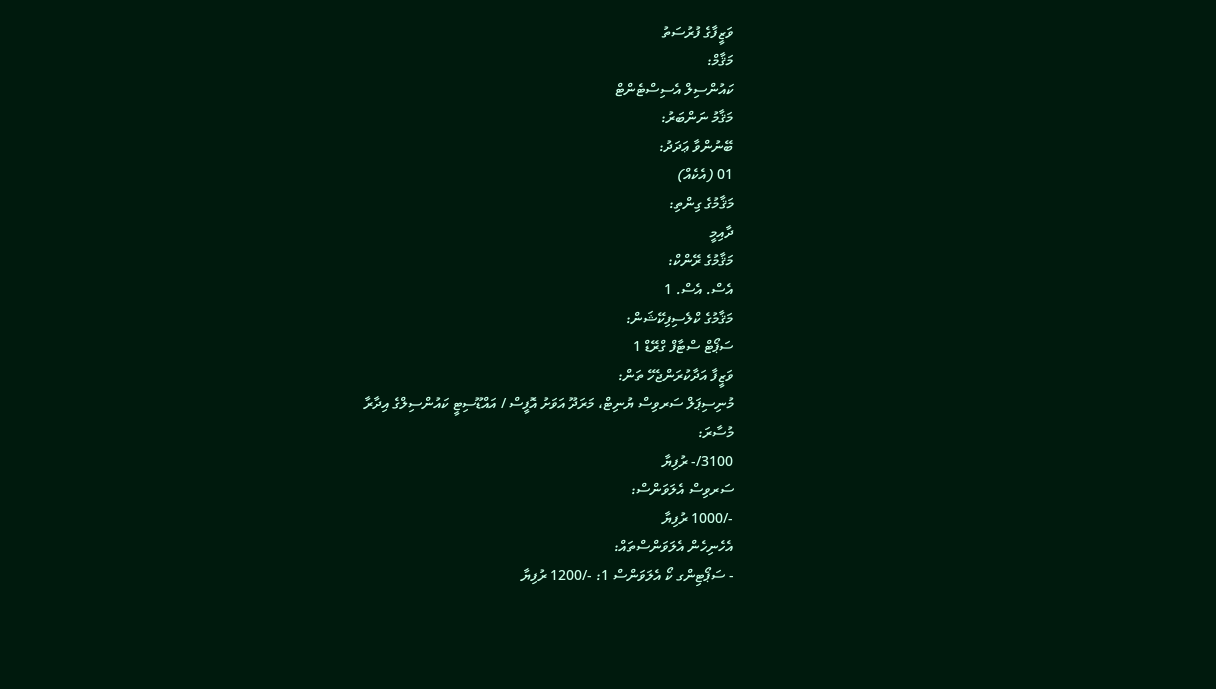ވަޒީފާގެ ފުރުސަތު
މަޤާމް:
ކައުންސިލް އެސިސްޓެންޓް
މަޤާމު ނަންބަރު:
ބޭނުންވާ ޢަދަދު:
01 (އެކެއް)
މަޤާމުގެ ގިންތި:
ދާއިމީ
މަޤާމުގެ ރޭންކް:
އެސް. އެސް. 1
މަޤާމުގެ ކްލެސިފިކޭޝަން:
ސަޕޯޓް ސްޓާފް ގްރޭޑް 1
ވަޒީފާ އަދާކުރަންޖެހޭ ތަން:
މުނިސިޕަލް ސަރވިސް ޔުނިޓް، މަރަދޫ އަވަށު އޮފީސް / އައްޑޫސިޓީ ކައުންސިލްގެ އިދާރާ
މުސާރަ:
3100/- ރުފިޔާ
ސަރވިސް އެލަވަންސް:
-/1000 ރުފިޔާ
އެހެނިހެން އެލަވަންސްތައް:
- ސަޕޯޓިންގ ކޯ އެލަވަންސް 1: -/1200 ރުފިޔާ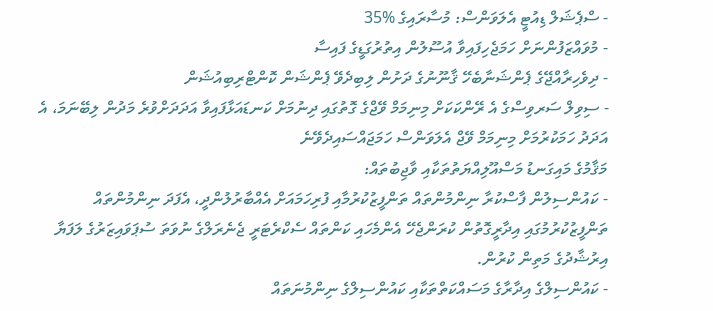- ސްޕެޝަލް ޑިއުޓީ އެލަވަންސް: މުސާރައިގެ %35
- މުވައްޒަފުންނަށް ހަމަޖެހިފައިވާ އުސޫލުން އިތުރުގަޑީގެ ފައިސާ
- ދިވެހިރާއްޖޭގެ ޕެންޝަނާބެހޭ ޤާނޫނުގެ ދަށުން ލިބިދެވޭ ޕެންޝަން ކޮންޓްރިބިއުޝަން
- ސިވިލް ސަރވިސްގެ އެ ރޭންކަކަށް މިނިމަމް ވޭޖްގެ ގޮތުގައި ދިނުމަށް ކަނޑައަޅާފައިވާ އަދަދަށްވުރެ މަދުން ލިބޭނަމަ، އެ އަދަދު ހަމަކުރުމަށް މިނިމަމް ވޭޖް އެލަވަންސް ހަމަޖައްސައިދެވޭނެ
މަޤާމުގެ މައިގަނޑު މަސްއޫލިއްޔަތުތަކާއި ވާޖިބުތައް:
- ކައުންސިލުން ފާސްކުރާ ނިންމުންތައް ތަންފީޒުކުރުމާއި ފުރިހަމައަށް އެއްބާރުލުންދީ، އެފަދަ ނިންމުންތައް ތަންފީޒުކުރުމުގައި އިދާރީގޮތުން ކުރަންޖެހޭ އެންމެހައި ކަންތައް ސެކްރެޓަރީ ޖެނެރަލްގެ ނުވަތަ ސުޕަވައިޒަރުގެ ލަފަޔާ އިރުޝާދުގެ މަތިން ކުރުން.
- ކައުންސިލްގެ އިދާރާގެ މަސައްކަތްތަކާއި ކައުންސިލްގެ ނިންމުނަތައް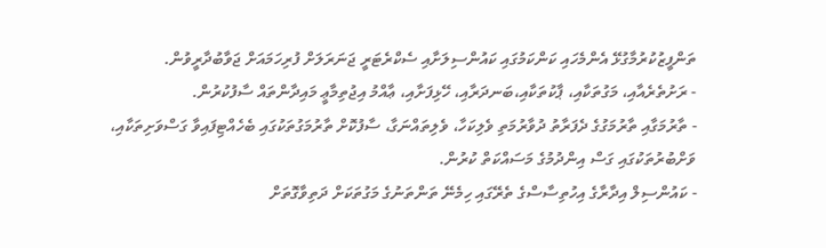ތަންފީޒުކުރުމާގުޅޭ އެންމެހައި ކަންކަމުގައި ކައުންސިލަށާއި ސެކްރެޓަރީ ޖަނަރަލަށް ފުރިހަމައަށް ޖަވާބުދާރީވުން.
- ރަށުތެރެއާއި، މަގުތަކާއި، ޕާކުތަކާއި،ބަނދަރާއި، ހޭޅިފަށާއި، ޢާއްމު އިޖުތިމާޢީ މައިދާންތައް ސާފުކުރުން.
- ތާރުމަގާއި ތާރުމަގުގެ ދެފަރާތު ދުވާރުމަތި ވެލިކަހާ، ވެލިތައްނަގާ، ސާފުކޮށް ތާރުމަގުތަކުގައި ބެހެއްޓިފައިވާ ގަސްވަށިތަކާއި، ވަށްބުރުތަކުގައި ގަސް އިންދުމުގެ މަސައްކަތް ކުރުން.
- ކައުންސިލް އިދާރާގެ އިހުތިސާސްގެ ތެރޭގައި ހިމެނޭ ތަންތަނުގެ މަގުތަކަށް ދަތިވާގޮތަށް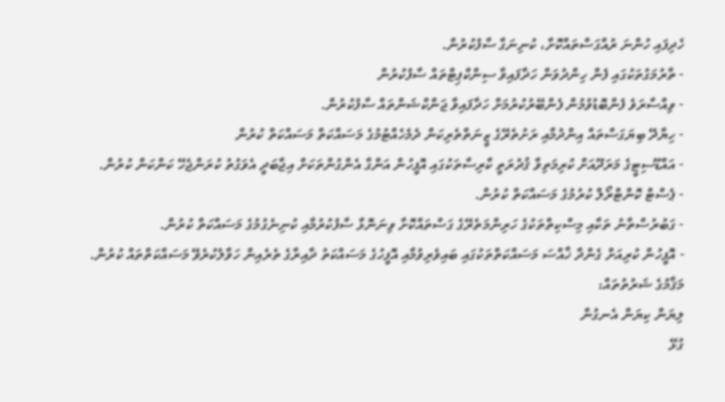ހެދިފައި ހުންނަ ރުއްގަސްތައްކޮށާ، ކުނިނަގާ ސާފުކުރުން.
- ތާރުމަގުތަކުގައި ފެން ހިންދުވަން ހަދާފައިވާ ސިންކްޕިޓްތައް ސާފުކުރުން
- ވިއްސާރަވެ ފެންބޮޑުވުމުން ފެންބޭރުކުރުމަށް ހަދާފައިވާ ޖަންކްޝަންތައް ސާފުކުރުން.
- ހިޔާދޭ ބިޔަގަސްތައް އިންދުމާއި ރަށުތެރޭގެ ޒީނަތްތެރިކަން ދެމެހެއްޓުމުގެ މަސައްކަތް މަސައްކަތް ކުރުން
- އައްޑޫސިޓީގެ މަރަދޫއަށް ކުރިމަތިވާ ޤުދުރަތީ ކާރިސާތަކުގައި އޮފީހުން އަންގާ އެންގުންތަކަށް އިޖާބަދީ އެވަގުތު ކުރަންޖެހޭ ކަންކަން ކުރުން.
- ޕެސްޓް ކޮންޓްރޯލް ކުރުމުގެ މަސައްކަތް ކުރުން.
- ގަބުރުސްތާނު ތަކާއި މިސްކިތްތަކުގެ ހަރިންމަތެރޭގެ ގަސްތައްކޮށާ ވިނަނޮޅާ ސާފުކުރުމާއި ކުނިނެގުމުގެ މަސައްކަތް ކުރުން.
- އޮފީހުން ކުރިއަށް ގެންދާ ޚާއްސަ މަސައްކަތްތަކުގައި ބައިވެރިވުމާއި އޮފީހުގެ މަސައްކަތު ދާއިރާގެ ތެރެއިން ހަވާލުކުރެވޭ މަސައްކަތްތައް ކުރުން.
މަޤާމުގެ ޝަރުތުތައް:
ލިޔަން ކިޔަން އެނގުން
ގުޅޭ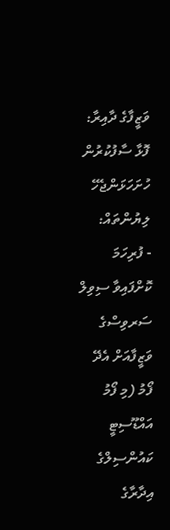ވަޒީފާގެ ދާއިރާ:
ފޮޅާ ސާފުކުރުން
ހުށަހަޅަންޖެހޭ ލިޔުންތައް:
- ފުރިހަމަ ކޮށްފައިވާ ސިވިލް ސަރވިސްގެ ވަޒީފާއަށް އެދޭ ފޯމު (މި ފޯމު އައްޑޫސިޓީ ކައުންސިލްގެ އިދާރާގެ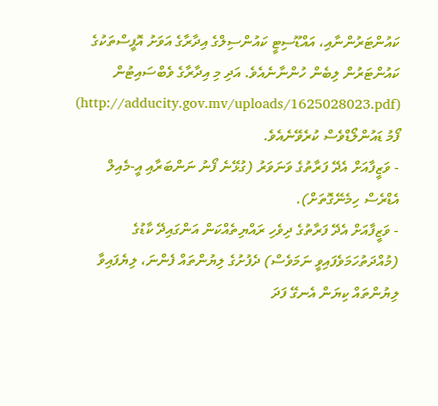ކައުންޓަރުންނާއި، އައްޑޫސިޓީ ކައުންސިލްގެ އިދާރާގެ އަވަށު އޮފީސްތަކުގެ ކައުންޓަރުން ލިބެން ހުންނާނެއެވެ. އަދި މި އިދާރާގެ ވެބްސައިޓުން (http://adducity.gov.mv/uploads/1625028023.pdf) ފޯމު ޑައުންލޯޑްވެސް ކުރެވޭނެއެވެ.
- ވަޒީފާއަށް އެދޭ ފަރާތުގެ ވަނަވަރު (ގުޅޭނެ ފޯނު ނަންބަރާއި އީ-މެއިލް އެޑްރެސް ހިމެނޭގޮތަށް).
- ވަޒީފާއަށް އެދޭ ފަރާތުގެ ދިވެހި ރައްޔިތެއްކަން އަންގައިދޭ ކާޑުގެ (މުއްދަތުހަމަވެފައިވީ ނަމަވެސް) ދެފުށުގެ ލިޔުންތައް ފެންނަ، ލިޔެފައިވާ ލިޔުންތައް ކިޔަން އެނގޭ ފަދަ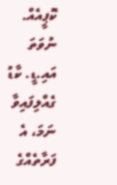ކޮޕީއެއް. ނުވަތަ އައި.ޑީ. ކާޑު ގެއްލިފައިވާ ނަމަ، އެ ފަރާތެއްގެ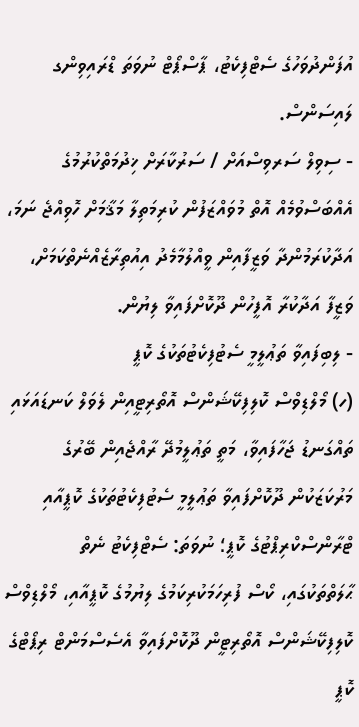އުފަންދުވަހުގެ ސެޓްފިކެޓު، ޕާސްޕޯޓް ނުވަތަ ޑްރައިވިންގ ލައިސަންސް.
- ސިވިލް ސަރވިސްއަށް / ސަރުކާރަށް ޚިދުމަތްކުރުމުގެ އެއްބަސްވުމެއް އޮތް މުވައްޒަފުން ކުރިމަތިލާ މަޤާމަށް ހޮވިއްޖެ ނަމަ، އަދާކުރަމުންދާ ވަޒީފާއިން ވީއްލުމާމެދު އިއުތިރާޒެއްނެތްކަމަށް، ވަޒީފާ އަދާކުރާ އޮފީހުން ދޫކޮށްފައިވާ ލިޔުން.
- ލިބިފައިވާ ތަޢުލީމީ ސެޓުފިކެޓުތަކުގެ ކޮޕީ
(ހ) މޯލްޑިވްސް ކޮލިފިކޭޝަންސް އޮތޯރިޓީއިން ލެވަލް ކަނޑައަޅައި ތައްގަނޑު ޖަހާފައިވާ، މަތީ ތަޢުލީމުދޭ ރާއްޖެއިން ބޭރުގެ މަރުކަޒަކުން ދޫކޮށްފައިވާ ތަޢުލީމީ ސެޓުފިކެޓުތަކުގެ ކޮޕީއާއި ޓްރާންސްކްރިޕްޓުގެ ކޮޕީ؛ ނުވަތަ: ސެޓްފިކެޓު ނެތް ޙާލަތްތަކުގައި، ކޯސް ފުރިހަމަކުރިކަމުގެ ލިޔުމުގެ ކޮޕީއާއި، މޯލްޑިވްސް ކޮލިފިކޭޝަންސް އޮތޯރިޓީން ދޫކޮށްފައިވާ އެސެސްމަންޓް ރިޕޯޓްގެ ކޮޕީ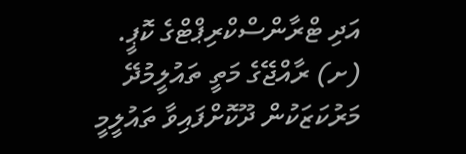އަދި ޓްރާންސްކްރިޕްޓްގެ ކޮޕީ. (ށ) ރާއްޖޭގެ މަތީ ތައުލީމުދޭ މަރުކަޒަކުން ދޫކޮށްފައިވާ ތައުލީމީ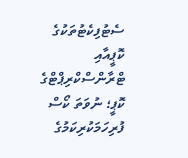ސެޓުފިކެޓުތަކުގެ ކޮޕީއާއި ޓްރާންސްކްރިޕްޓްގެ ކޮޕީ؛ ނުވަތަ ކޯސް ފުރިހަމަކުރިކަމުގެ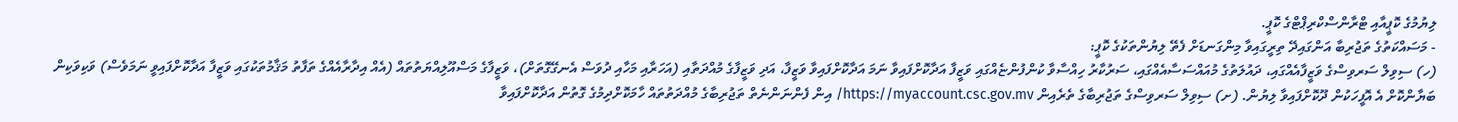ލިޔުމުގެ ކޮޕީއާއި ޓްރާންސްކްރިޕްޓްގެ ކޮޕީ.
- މަސައްކަތުގެ ތަޖުރިބާ އަންގައިދޭ ތިރީގައިވާ މިންގަނޑަށް ފެތޭ ލިޔުންތަކުގެ ކޮޕީ:
(ހ) ސިވިލް ސަރވިސްގެ ވަޒީފާއެއްގައި، ދައުލަތުގެ މުއައްސަސާއެއްގައި، ސަރުކާރު ހިއްސާވާ ކުންފުންޏެއްގައި ވަޒީފާ އަދާކޮށްފައިވާ ނަމަ އަދާކޮށްފައިވާ ވަޒީފާ، އަދި ވަޒީފާގެ މުއްދަތާއި (އަހަރާއި މަހާއި ދުވަސް އެނގޭގޮތަށް)، ވަޒީފާގެ މަސްއޫލިއްޔަތުތައް (އެއް އިދާރާއެއްގެ ތަފާތު މަޤާމުތަކުގައި ވަޒީފާ އަދާކޮށްފައިވީ ނަމަވެސް) ވަކިވަކިން ބަޔާންކޮށް އެ އޮފީހަކުން ދޫކޮށްފައިވާ ލިޔުން. (ށ) ސިވިލް ސަރވިސްގެ ތަޖުރިބާގެ ތެރެއިން https://myaccount.csc.gov.mv/ އިން ފެންނަންނެތް ތަޖުރިބާގެ މުއްދަތުތައް ހާމަކޮށްދިމުގެ ގޮތުން އަދާކޮށްފައިވާ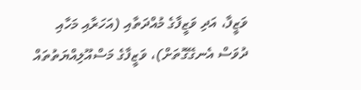ވަޒީފާ، އަދި ވަޒީފާގެ މުއްދަތާއި (އަހަރާއި މަހާއި ދުވަސް އެނގޭގޮތަށް)، ވަޒީފާގެ މަސްއޫލިއްޔަތުތައް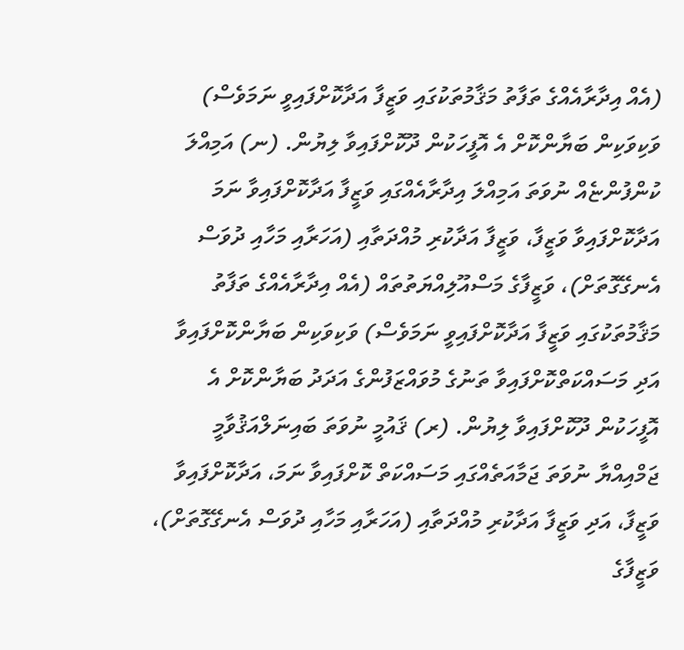(އެއް އިދާރާއެއްގެ ތަފާތު މަޤާމުތަކުގައި ވަޒީފާ އަދާކޮށްފައިވީ ނަމަވެސް) ވަކިވަކިން ބަޔާންކޮށް އެ އޮފީހަކުން ދޫކޮށްފައިވާ ލިޔުން. (ނ) އަމިއްލަ ކުންފުންޏެއް ނުވަތަ އަމިއްލަ އިދާރާއެއްގައި ވަޒީފާ އަދާކޮށްފައިވާ ނަމަ އަދާކޮށްފައިވާ ވަޒީފާ، ވަޒީފާ އަދާކުރި މުއްދަތާއި (އަހަރާއި މަހާއި ދުވަސް އެނގޭގޮތަށް)، ވަޒީފާގެ މަސްއޫލިއްޔަތުތައް (އެއް އިދާރާއެއްގެ ތަފާތު މަޤާމުތަކުގައި ވަޒީފާ އަދާކޮށްފައިވީ ނަމަވެސް) ވަކިވަކިން ބަޔާންކޮށްފައިވާ އަދި މަސައްކަތްކޮށްފައިވާ ތަނުގެ މުވައްޒަފުންގެ އަދަދު ބަޔާންކޮށް އެ އޮފީހަކުން ދޫކޮށްފައިވާ ލިޔުން. (ރ) ޤައުމީ ނުވަތަ ބައިނަލްއަޤުވާމީ ޖަމްއިއްޔާ ނުވަތަ ޖަމާއަތެއްގައި މަސައްކަތް ކޮށްފައިވާ ނަމަ، އަދާކޮށްފައިވާ ވަޒީފާ، އަދި ވަޒީފާ އަދާކުރި މުއްދަތާއި (އަހަރާއި މަހާއި ދުވަސް އެނގޭގޮތަށް)، ވަޒީފާގެ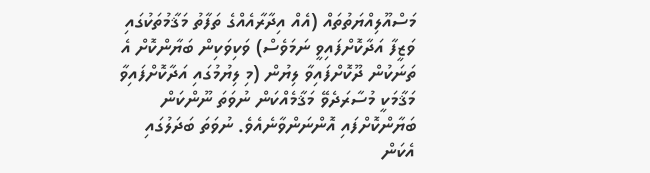މަސްއޫލިއްޔަތުތައް (އެއް އިދާރާއެއްގެ ތަފާތު މަޤާމުތަކުގައި ވަޒީފާ އަދާކޮށްފައިވީ ނަމަވެސް) ވަކިވަކިން ބަޔާންކޮށް އެ ތަނަކުން ދޫކޮށްފައިވާ ލިޔުން (މި ލިޔުމުގައި އަދާކޮށްފައިވާ މަޤާމަކީ މުސާރަދެވޭ މަޤާމެއްކަން ނުވަތަ ނޫންކަން ބަޔާންކޮށްފައި އޮންނަންވާނެއެވެ. ނުވަތަ ބަދަލުގައި އެކަން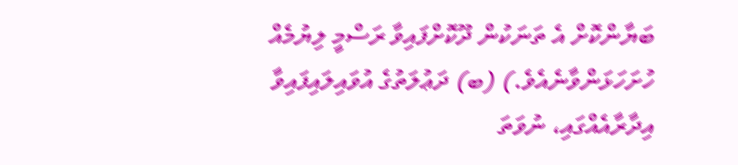ބަޔާންކޮށް އެ ތަނަކުން ދޫކޮށްފައިވާ ރަސްމީ ލިޔުމެއް ހުށަހަޅަންވާނެއެވެ.) (ބ) ދަޢުލަތުގެ އުވައިލައިފައިވާ އިދާރާއެއްގައި، ނުވަތަ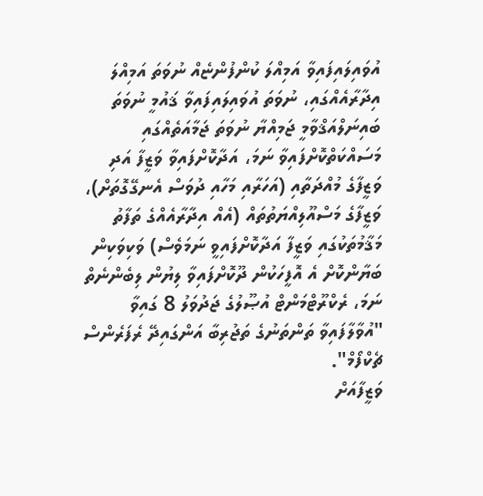އުވައިލައިފައިވާ އަމިއްލަ ކުންފުންޏެއް ނުވަތަ އަމިއްލަ އިދާރާއެއްގައި، ނުވަތަ އުވައިލައިފައިވާ ޤައުމީ ނުވަތަ ބައިނަލްއަޤްވާމީ ޖަމިއްޔާ ނުވަތަ ޖަމާއަތެއްގައި މަސައްކަތްކޮށްފައިވާ ނަމަ، އަދާކޮށްފައިވާ ވަޒީފާ އަދި ވަޒީފާގެ މުއްދަތާއި (އަހަރާއި މަހާއި ދުވަސް އެނގޭގޮތަށް)، ވަޒީފާގެ މަސްއޫލިއްޔަތުތައް (އެއް އިދާރާއެއްގެ ތަފާތު މަޤާމުތަކުގައި ވަޒީފާ އަދާކޮށްފައިވީ ނަމަވެސް) ވަކިވަކިން ބަޔާންކޮށް އެ އޮފީހަކުން ދޫކޮށްފައިވާ ލިޔުން ލިބެންނެތް ނަމަ، ރެކްރޫޓްމަންޓް އުޞޫލުގެ ޖަދުވަލު 8 ގައިވާ "އުވާލާފައިވާ ތަންތަނުގެ ތަޖުރިބާ އަންގައިދޭ ރެފަރެންސް ޗެކްފޯމް".
ވަޒީފާއަށް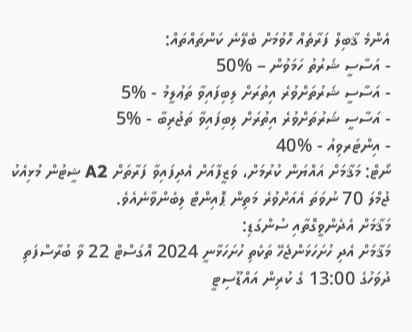އެންމެ ޤާބިލް ފަރާތެއް ހޮވުމަށް ބެލޭނެ ކަންތައްތައް:
- އަސާސީ ޝަރުތު ހަމަވުން – %50
- އަސާސީ ޝަރުތަށްވުރެ އިތުރަށް ލިބިފައިވާ ތަޢުލީމު - %5
- އަސާސީ ޝަރުތަށްވުރެ އިތުރަށް ލިބިފައިވާ ތަޖުރިބާ - %5
- އިންޓަރވިއު - %40
ނޯޓް: މަޤާމަށް އައްޔަން ކުރުމަށް، ވަޒީފާއަށް އެދިފައިވާ ފަރާތަށް A2 ޝީޓުން މުޅިއެކު ޖުމްލަ 70 ނުވަތަ އެއަށްވުރެ މަތިން ޕޮއިންޓް ލިބެންވާނެއެވެ.
މަޤާމަށް އެދެންވީގޮތާއި ސުންގަޑި:
މަޤާމަށް އެދި ހުށަހަޅަންޖެހޭ ތަކެތި ހުށަހަޅާނީ 2024 އޮގަސްޓް 22 ވާ ބުރާސްފަތި ދުވަހުގެ 13:00 ގެ ކުރިން އައްޑޫސިޓީ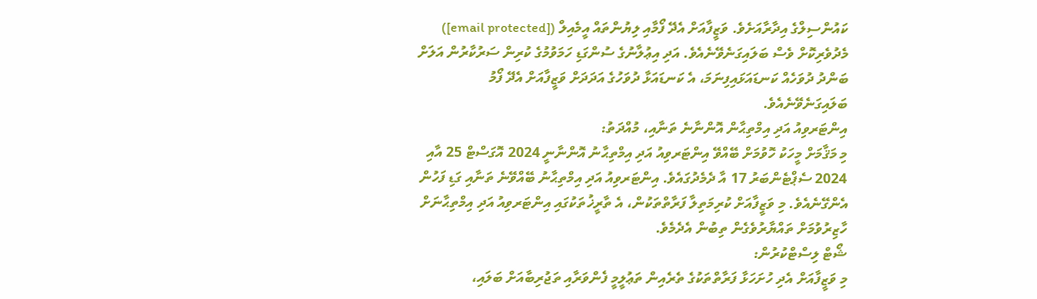ކައުންސިލްގެ އިދާރާއަށެވެ. ވަޒީފާއަށް އެދޭ ފޯމާއި ލިޔުންތައް އީމެއިލް ([email protected]) މެދުވެރިކޮށް ވެސް ބަލައިގަނެވޭނެއެވެ. އަދި އިޢުލާނުގެ ސުންގަޑި ހަމަވުމުގެ ކުރިން ސަރުކާރުން އަލަށް ބަންދު ދުވަހެއް ކަނޑައަޅައިފިނަމަ، އެ ކަނޑައަޅާ ދުވަހުގެ އަދަދަށް ވަޒީފާއަށް އެދޭ ފޯމު ބަލައިގަނެވޭނެއެވެ.
އިންޓަރވިއު އަދި އިމްތިޙާން އޮންނާނެ ތަނާއި، މުއްދަތު:
މި މަޤާމަށް މީހަކު ހޮވުމަށް ބޭއްވޭ އިންޓަރވިއު އަދި އިމްތިޙާނު އޮންނާނީ 2024 އޮގަސްޓް 25 އާއި 2024 ސެޕްޓެންބަރު 17 އާ ދެމެދުގައެވެ. އިންޓަރވިއު އަދި އިމްތިޙާނު ބޭއްވޭނެ ތަނާއި ގަޑި ފަހުން އެންގޭނެއެވެ. މި ވަޒީފާއަށް ކުރިމަތިލާ ފަރާތްތަކުން، އެ ތާރީޚުތަކުގައި އިންޓަރވިއު އަދި އިމްތިޙާނަށް ހާޒިރުވުމަށް ތައްޔާރުވެގެން ތިބުން އެދެމެވެ.
ޝޯޓް ލިސްޓްކުރުން:
މި ވަޒީފާއަށް އެދި ހުށަހަޅާ ފަރާތްތަކުގެ ތެރެއިން ތަޢުލީމީ ފެންވަރާއި ތަޖުރިބާއަށް ބަލައި،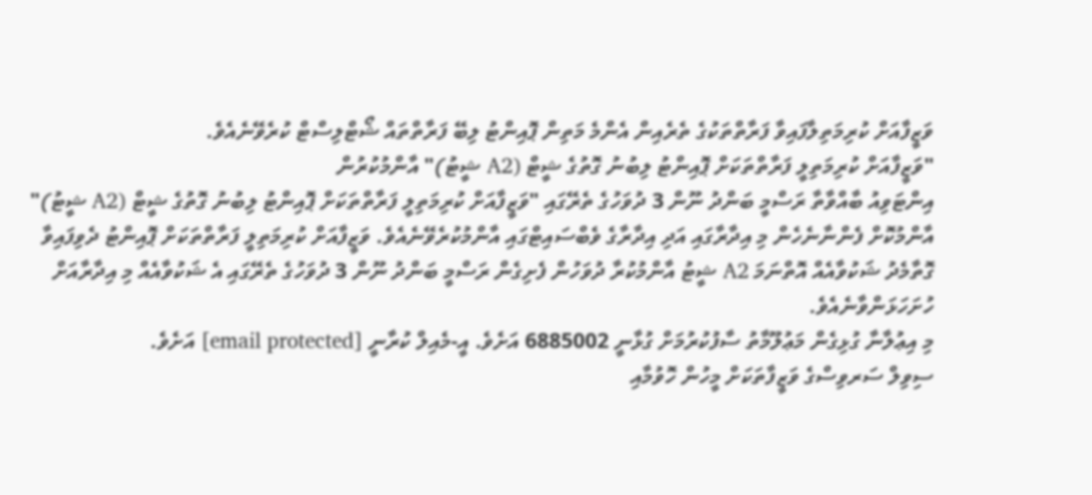ވަޒީފާއަށް ކުރިމަތިލާފައިވާ ފަރާތްތަކުގެ ތެރެއިން އެންމެ މަތިން ޕޮއިންޓު ލިބޭ ފަރާތްތައް ޝޯޓްލިސްޓް ކުރެވޭނެއެވެ.
"ވަޒީފާއަށް ކުރިމަތިލީ ފަރާތްތަކަށް ޕޮއިންޓު ލިބުނު ގޮތުގެ ޝީޓް (A2 ޝީޓު)" އާންމުކުރުން
އިންޓަވިއު ބާއްވާތާ ރަސްމީ ބަންދު ނޫން 3 ދުވަހުގެ ތެރޭގައި "ވަޒީފާއަށް ކުރިމަތިލީ ފަރާތްތަކަށް ޕޮއިންޓު ލިބުނު ގޮތުގެ ޝީޓް (A2 ޝީޓު)" އާންމުކޮށް ފެންނާނެހެން މި އިދާރާގައި އަދި އިދާރާގެ ވެބްސައިޓްގައި އާންމުކުރެވޭނެއެވެ. ވަޒީފާއަށް ކުރިމަތިލީ ފަރާތްތަކަށް ޕޮއިންޓު ދެވިފައިވާ ގޮތާމެދު ޝަކުވާއެއް އޮތްނަމަ A2 ޝީޓު އާންމުކުރާ ދުވަހުން ފެށިގެން ރަސްމީ ބަންދު ނޫން 3 ދުވަހުގެ ތެރޭގައި އެ ޝަކުވާއެއް މި އިދާރާއަށް ހުށަހަޅަންވާނެއެވެ.
މި އިޢުލާނާ ގުޅިގެން މަޢުލޫމާތު ސާފުކުރުމަށް ގުޅާނީ 6885002 އަށެވެ. އީ-މެއިލް ކުރާނީ [email protected] އަށެވެ.
ސިވިލް ސަރވިސްގެ ވަޒީފާތަކަށް މީހުން ހޮވުމާއި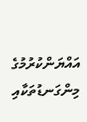އައްޔަންކުރުމުގެ މިންގަނޑުތަކާއި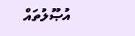އުޞޫލުތައް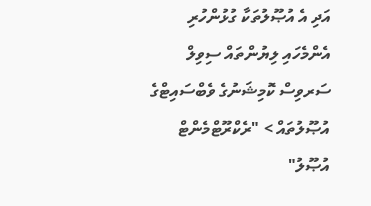އަދި އެ އުޞޫލުތަކާ ގުޅުންހުރި އެންމެހައި ލިޔުންތައް ސިވިލް ސަރވިސް ކޮމިޝަނުގެ ވެބްސައިޓްގެ އުޞޫލުތައް > "ރެކްރޫޓްމެންޓް އުޞޫލު"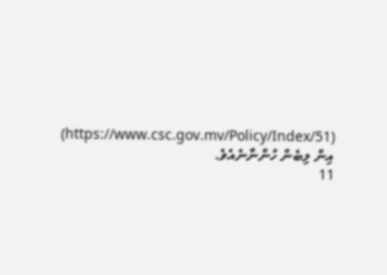(https://www.csc.gov.mv/Policy/Index/51) އިން ލިބެން ހުންނާނެއެވެ.
11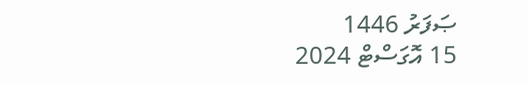ޞަފަރު 1446
15 އޮގަސްޓް 2024